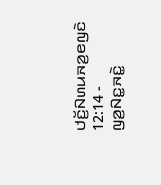ꤓꤢꤩ꤬ꤡꤛꤣꤏꤤ꤬ꤕꤜꤢꤧ 12:14 - ꤜꤤ꤬ꤡꤢ꤭ꤏꤢꤧ꤭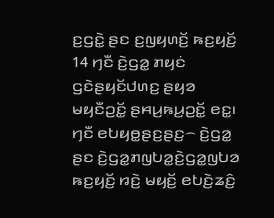ꤢ꤬ꤞꤢꤧ꤭ ꤔꤢ ꤢ꤬ꤜꤟꤛꤢꤩ꤬ ꤒꤢ꤬ꤟꤢꤩ꤬
14 ꤚꤢꤪ ꤢꤧ꤬ꤞꤤ꤭ ꤊꤟꤢꤦ ꤞꤢꤧꤔꤟꤢꤩꤓꤛꤢ꤬ ꤔꤟꤤ ꤗꤟꤢꤪꤑꤢꤩ꤭ ꤔꤌꤣ꤬ꤒꤣ꤬ꤑꤢꤩ꤭ ꤕꤢ꤭꤯ ꤚꤢꤪ ꤕꤝꤟꤥ꤭ꤔꤢ꤬ꤔꤢ꤬꤮ ꤢꤧ꤬ꤞꤤ꤭ ꤔꤢ ꤢꤧ꤬ꤞꤤ꤭ꤊꤜꤝꤤ꤭ꤢꤧ꤬ꤞꤤ꤭ꤜꤝꤤ ꤒꤢ꤬ꤟꤢꤩ꤬ ꤙꤢꤧ꤬ ꤗꤟꤢꤩ꤬ ꤕꤝꤢꤧ꤬ꤘꤢꤨ꤬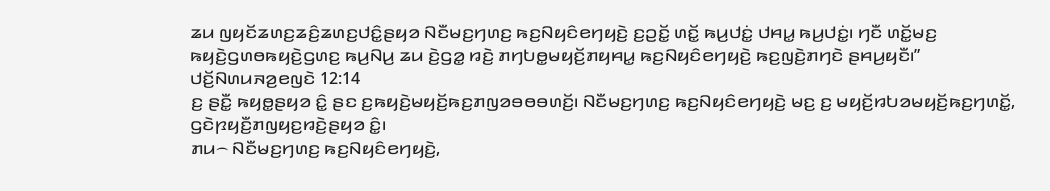ꤘꤣ ꤜꤟꤢꤩꤘꤛꤢ꤬ꤘꤢꤨ꤬ꤘꤛꤢ꤬ꤓꤢꤨ꤭ꤔꤟꤤ ꤡꤢꤪꤗꤢ꤬ꤚꤛꤢ꤬ ꤒꤢ꤬ꤡꤟꤢꤨꤕꤚꤟꤢꤧ꤬ ꤢ꤬ꤑꤢꤩ꤭ ꤛꤢꤩ꤭ ꤒꤣ꤬ꤓꤢꤦ꤭ ꤓꤌꤣ꤭ ꤒꤣ꤬ꤓꤢꤦ꤭꤯ ꤚꤢꤪ ꤛꤢꤩ꤭ꤗꤢ꤬ ꤒꤟꤢꤧ꤬ꤞꤛꤥꤒꤟꤢꤧ꤬ꤞꤛꤢ꤬ ꤒꤣ꤬ꤡꤣ꤬ ꤘꤣ ꤢꤧ꤬ꤞꤤ꤭ ꤙꤢꤧ꤬ ꤊꤚꤝꤥ꤭ꤗꤟꤢꤩ꤬ꤊꤟꤌꤣ꤭ ꤒꤢ꤬ꤡꤟꤢꤨꤕꤚꤟꤢꤧ꤬ ꤒꤢ꤬ꤜꤢꤧ꤬ꤊꤚꤢꤧ ꤔꤌꤣ꤬ꤟꤢꤪ꤯”
ꤓꤢꤩ꤬ꤡꤛꤣꤏꤤ꤬ꤕꤜꤢꤧ 12:14
ꤢ꤬ ꤔꤢꤪ꤭ ꤒꤟꤥ꤭ꤔꤟꤤ ꤢꤨ꤭ ꤔꤢ ꤢ꤬ꤒꤟꤢꤧ꤬ꤗꤟꤢꤩ꤬ꤒꤢ꤬ꤊꤜꤤꤋꤥꤋꤛꤢꤩ꤬꤯ ꤡꤢꤪꤗꤢ꤬ꤚꤛꤢ꤬ ꤒꤢ꤬ꤡꤟꤢꤨꤕꤚꤟꤢꤧ꤬ ꤗꤢ꤬ ꤢ꤬ ꤗꤟꤢꤩ꤬ꤙꤝꤤꤗꤟꤢꤩ꤬ꤒꤢ꤬ꤚꤛꤢꤩ꤭, ꤞꤢꤧꤐꤟꤢꤪ꤬ꤊꤜꤟꤢ꤬ꤙꤢꤧ꤬ꤔꤟꤤ ꤢꤨ꤭꤯
ꤊꤣ꤮ ꤡꤢꤪꤗꤢ꤬ꤚꤛꤢ꤬ ꤒꤢ꤬ꤡꤟꤢꤨꤕꤚꤟꤢꤧ꤬,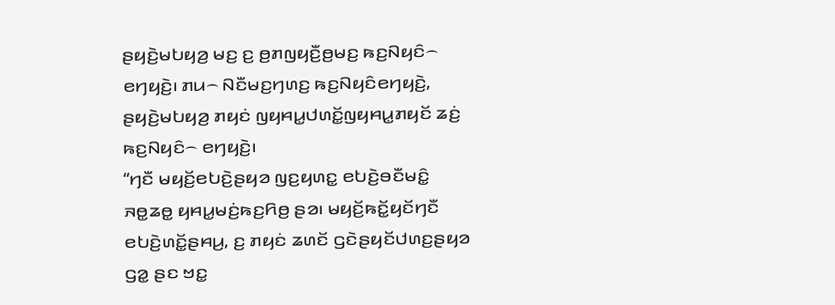ꤔꤟꤢꤧ꤬ꤗꤝꤟꤤ꤬ ꤗꤢ꤬ ꤢ꤬ ꤥ꤬ꤊꤜꤟꤢꤪ꤬ꤥ꤬ꤗꤢ꤬ ꤒꤢ꤬ꤡꤟꤢꤨ꤮ ꤕꤚꤟꤢꤧ꤬꤯ ꤊꤣ꤮ ꤡꤢꤪꤗꤢ꤬ꤚꤛꤢ꤬ ꤒꤢ꤬ꤡꤟꤢꤨꤕꤚꤟꤢꤧ꤬, ꤔꤟꤢꤧ꤬ꤗꤝꤟꤤ꤬ ꤊꤟꤢꤦ ꤜꤟꤌꤣ꤭ꤓꤛꤢꤩ꤭ꤜꤟꤌꤣ꤭ꤊꤟꤢꤩ ꤘꤢꤦ꤬ ꤒꤢ꤬ꤡꤟꤢꤨ꤮ ꤕꤚꤟꤢꤧ꤬꤯
“ꤚꤢꤪ ꤗꤟꤢꤩ꤬ꤕꤝꤢꤧ꤬ꤔꤟꤤ ꤜꤢ꤬ꤟꤛꤢ꤭ ꤕꤝꤢꤧ꤬ꤋꤢꤪꤗꤢꤨ꤭ ꤏꤥ꤭ꤘꤥ꤭ ꤟꤌꤣ꤭ꤗꤢꤦ꤬ꤒꤢ꤬ꤖꤥ꤬ ꤔꤤ꤯ ꤗꤟꤢꤩ꤬ꤒꤢꤩ꤭ꤟꤢꤩꤚꤢꤪ ꤕꤝꤢꤧ꤬ꤛꤢꤩ꤭ꤔꤌꤣ꤬, ꤢ꤬ ꤊꤟꤢꤦ ꤘꤛꤢꤩ ꤞꤢꤧꤔꤟꤢꤩꤓꤛꤢ꤬ꤔꤟꤤ ꤞꤤ꤭ ꤔꤢ ꤠꤢ꤭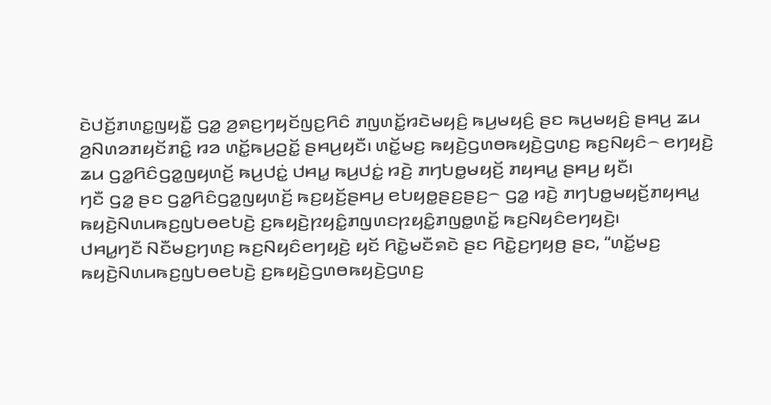ꤢꤧꤓꤢꤩ꤬ꤊꤛꤢ꤭ꤜꤟꤢꤪ꤭ ꤞꤤ꤭ ꤤ꤬ꤎꤢ꤬ꤚꤟꤢꤩꤜꤢ꤬ꤖꤢꤨ ꤊꤜꤛꤢꤩ꤭ꤙꤢꤧꤗꤟꤢꤨ꤬ ꤒꤣ꤬ꤗꤟꤢꤨ꤬ ꤔꤢ ꤒꤣ꤬ꤗꤟꤢꤨ꤬ ꤔꤌꤣ꤬ ꤘꤣ ꤤ꤬ꤡꤛꤤꤊꤟꤢꤩꤊꤢꤨ꤭ ꤙꤤ ꤛꤢꤩ꤭ꤒꤣ꤬ꤑꤢꤩ꤭ ꤔꤌꤣ꤬ꤟꤢꤪ꤯ ꤛꤢꤩ꤭ꤗꤢ꤬ ꤒꤟꤢꤧ꤬ꤞꤛꤥꤒꤟꤢꤧ꤬ꤞꤛꤢ꤬ ꤒꤢ꤬ꤡꤟꤢꤨ꤮ ꤕꤚꤟꤢꤧ꤬ ꤘꤣ ꤞꤤ꤭ꤖꤢꤨꤞꤤ꤭ꤜꤟꤛꤢꤩ꤬ ꤒꤣ꤬ꤓꤢꤦ꤭ ꤓꤌꤣ꤭ ꤒꤣ꤬ꤓꤢꤦ꤭ ꤙꤢꤧ꤬ ꤊꤚꤝꤥ꤭ꤗꤟꤢꤩ꤬ ꤊꤟꤌꤣ꤭ ꤔꤌꤣ꤬ ꤟꤢꤪ꤯
ꤚꤢꤪ ꤞꤤ꤭ ꤔꤢ ꤞꤤ꤭ꤖꤢꤨꤞꤤ꤭ꤜꤟꤛꤢꤩ꤬ ꤒꤢ꤬ꤟꤢꤩ꤬ꤔꤌꤣ꤬ ꤕꤝꤟꤥ꤭ꤔꤢ꤬ꤔꤢ꤬꤮ ꤞꤤ꤭ ꤙꤢꤧ꤬ ꤊꤚꤝꤥ꤭ꤗꤟꤢꤩ꤬ꤊꤟꤌꤣ꤭ ꤒꤟꤢꤧ꤬ꤡꤛꤣꤒꤢ꤬ꤜꤝꤥꤕꤝꤢꤧ꤬ ꤢ꤬ꤒꤟꤢꤧ꤬ꤐꤟꤢꤨ꤭ꤊꤜꤛꤢꤐꤟꤢꤨ꤭ꤊꤜꤥ꤭ꤛꤢꤩ꤭ ꤒꤢ꤬ꤡꤟꤢꤨꤕꤚꤟꤢꤧ꤬꤯
ꤓꤌꤣ꤭ꤚꤢꤪ ꤡꤢꤪꤗꤢ꤬ꤚꤛꤢ꤬ ꤒꤢ꤬ꤡꤟꤢꤨꤕꤚꤟꤢꤧ꤬ ꤟꤢꤩ ꤖꤢꤧ꤭ꤗꤢꤪꤎꤢꤧ ꤔꤢ ꤖꤢꤧ꤭ꤢ꤬ꤚꤟꤥ꤬ ꤔꤢ, “ꤛꤢꤩ꤭ꤗꤢ꤬ ꤒꤟꤢꤧ꤬ꤡꤛꤣꤒꤢ꤬ꤜꤝꤥꤕꤝꤢꤧ꤬ ꤢ꤬ꤒꤟꤢꤧ꤬ꤞꤛꤥꤒꤟꤢꤧ꤬ꤞꤛꤢ꤬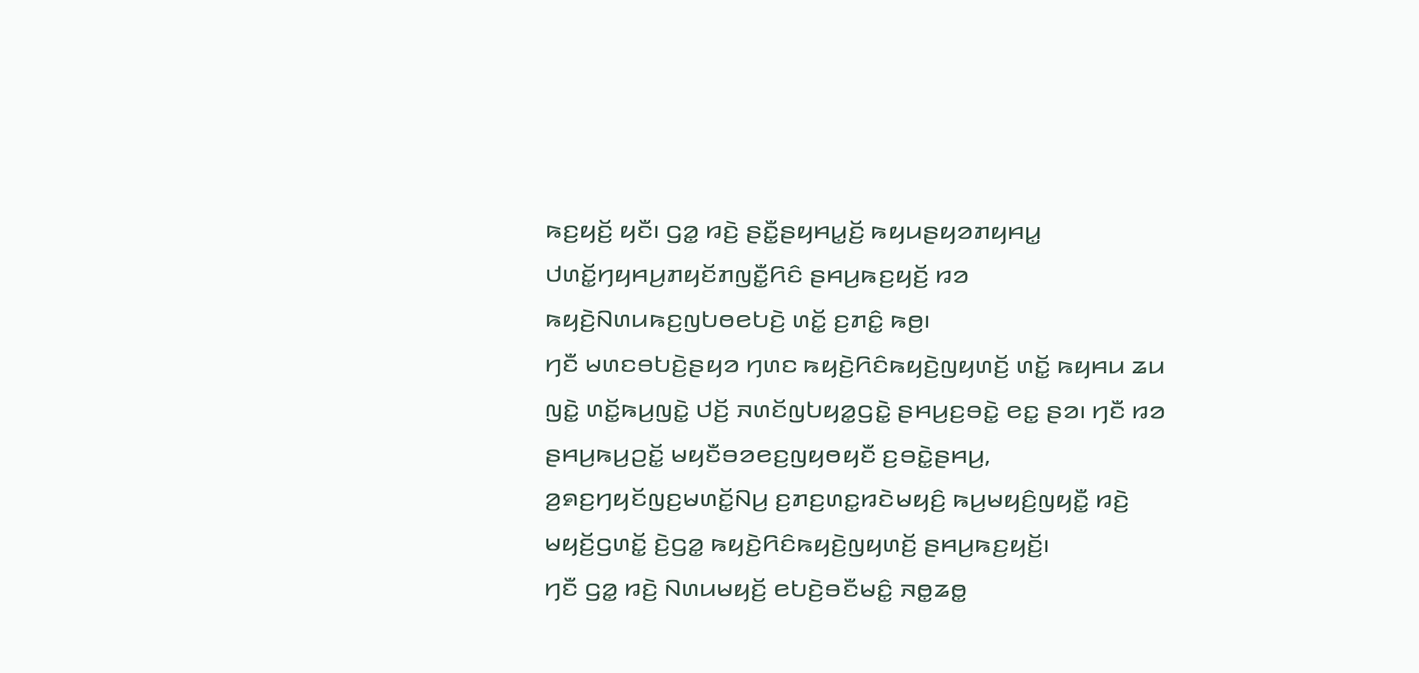ꤒꤢ꤬ꤟꤢꤩ꤬ ꤟꤢꤪ꤯ ꤞꤤ꤭ ꤙꤢꤧ꤬ ꤔꤢꤪ꤭ꤔꤟꤌꤣ꤭ꤢꤩ꤬ ꤒꤟꤣꤔꤟꤤꤊꤟꤌꤣ꤭ ꤓꤛꤢꤩ꤭ꤚꤟꤌꤣ꤬ꤊꤟꤢꤩꤊꤜꤢꤪ꤭ꤖꤢꤨ ꤔꤌꤣ꤬ꤒꤢ꤬ꤟꤢꤩ꤬ ꤙꤤ ꤒꤟꤢꤧ꤬ꤡꤛꤣꤒꤢ꤬ꤜꤝꤥꤕꤝꤢꤧ꤬ ꤛꤢꤩ꤭ ꤢ꤬ꤊꤢꤨ꤭ ꤒꤥ꤬꤯
ꤚꤢꤪ ꤗꤛꤢꤋꤝꤢꤧ꤬ꤔꤟꤤ ꤚꤛꤢ ꤒꤟꤢꤧ꤬ꤖꤢꤨꤒꤟꤢꤧ꤬ꤜꤟꤛꤢꤩ꤬ ꤛꤢꤩ꤭ ꤒꤟꤌꤣ ꤘꤣ ꤜꤢꤧ꤭ ꤛꤢꤩ꤭ꤒꤣ꤬ꤜꤢꤧ꤭ ꤓꤢꤩ꤬ ꤏꤛꤢꤩꤜꤝꤟꤤ꤭ꤞꤢꤧ꤭ ꤔꤌꤣ꤬ꤢ꤬ꤋꤢꤧ꤭ ꤕꤢ꤭ ꤔꤤ꤯ ꤚꤢꤪ ꤙꤤ ꤔꤌꤣ꤬ꤒꤣ꤬ꤑꤢꤩ꤭ ꤗꤟꤢꤪꤋꤤꤕꤢ꤬ꤜꤟꤥꤟꤢꤪ ꤢ꤬ꤋꤢꤧ꤭ꤔꤌꤣ꤬, ꤤ꤬ꤎꤢ꤬ꤚꤟꤢꤩꤜꤢ꤬ꤗꤛꤢꤩ꤭ꤡꤣ꤬ ꤢ꤬ꤊꤢ꤬ꤛꤢ꤭ꤙꤢꤧꤗꤟꤢꤨ꤬ ꤒꤣ꤬ꤗꤟꤢꤨ꤬ꤜꤟꤢꤪ꤭ ꤙꤢꤧ꤬ ꤗꤟꤢꤩ꤬ꤞꤛꤢꤩ꤭ ꤢꤧ꤬ꤞꤤ꤭ ꤒꤟꤢꤧ꤬ꤖꤢꤨꤒꤟꤢꤧ꤬ꤜꤟꤛꤢꤩ꤬ ꤔꤌꤣ꤬ꤒꤢ꤬ꤟꤢꤩ꤬꤯
ꤚꤢꤪ ꤞꤤ꤭ ꤙꤢꤧ꤬ ꤡꤛꤣꤗꤟꤢꤩ꤬ ꤕꤝꤢꤧ꤬ꤋꤢꤪꤗꤢꤨ꤭ ꤏꤥ꤭ꤘꤥ꤭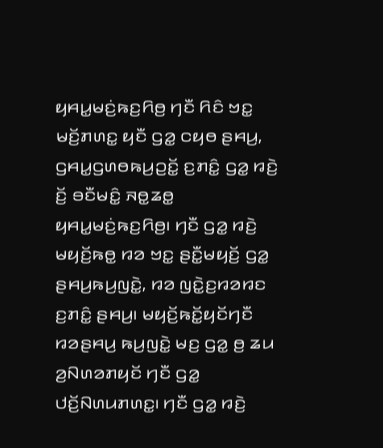ꤟꤌꤣ꤭ꤗꤢꤦ꤬ꤒꤢ꤬ꤖꤥ꤬ ꤚꤢꤪ ꤖꤢꤨ ꤠꤢ꤭ ꤗꤢꤩ꤬ꤊꤛꤢ꤭ ꤟꤢꤪ ꤞꤤ꤭ ꤍꤟꤥ ꤔꤌꤣ꤬, ꤞꤌꤣ꤭ꤞꤛꤥꤒꤣ꤬ꤑꤢꤩ꤭ ꤢ꤬ꤊꤢꤨ꤭ ꤞꤤ꤭ ꤙꤢꤧ꤬ ꤢꤩ꤬ ꤋꤢꤪꤗꤢꤨ꤭ ꤏꤥ꤭ꤘꤥ꤭ ꤟꤌꤣ꤭ꤗꤢꤦ꤬ꤒꤢ꤬ꤖꤥ꤬꤯ ꤚꤢꤪ ꤞꤤ꤭ ꤙꤢꤧ꤬ ꤗꤟꤢꤩ꤬ꤒꤥ꤭ ꤙꤤ ꤠꤢ꤭ ꤔꤢꤪ꤭ꤗꤟꤢꤩ꤬ ꤞꤤ꤭ ꤔꤌꤣ꤬ꤒꤣ꤬ꤜꤢꤧ꤭, ꤙꤤ ꤜꤢꤧ꤭ꤢ꤬ꤙꤤꤙꤢ ꤢ꤬ꤊꤢꤨ꤭ ꤔꤌꤣ꤬꤯ ꤗꤟꤢꤩ꤬ꤒꤢꤩ꤭ꤟꤢꤩꤚꤢꤪ ꤙꤤꤔꤌꤣ꤬ ꤒꤣ꤬ꤜꤢꤧ꤭ ꤗꤢ꤬ ꤞꤤ꤭ ꤥ꤬ ꤘꤣ ꤤ꤬ꤡꤛꤤꤊꤟꤢꤩ ꤚꤢꤪ ꤞꤤ꤭ ꤓꤢꤩ꤬ꤡꤛꤣꤊꤛꤢ꤭꤯ ꤚꤢꤪ ꤞꤤ꤭ ꤙꤢꤧ꤬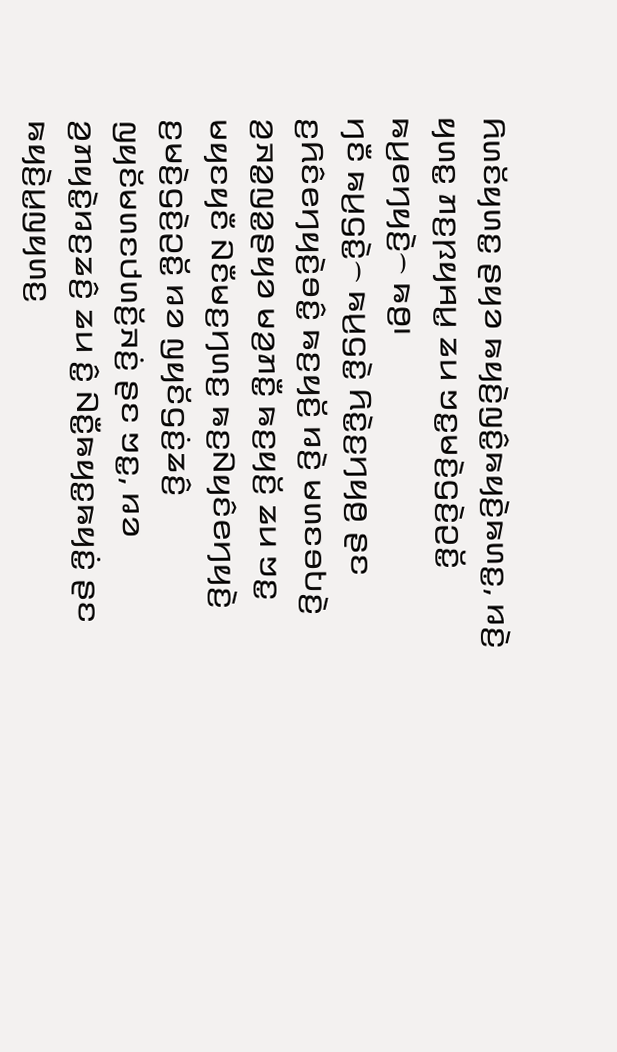ꤖꤛꤢꤩꤟꤛꤢ꤭ ꤔꤟꤤ ꤒꤟꤢꤧ꤬ꤜꤢꤨ꤭ꤒꤟꤢꤧ꤬ꤒꤛꤢ꤭, ꤙꤢꤧ꤬ ꤟꤛꤢ꤭ ꤊꤢ꤬ꤐꤟꤌꤣ꤭ ꤘꤣ ꤠꤢ꤭ꤗꤢꤧ꤬ꤞꤢꤧ꤬ꤑꤢꤩ꤭ ꤒꤣ꤬ꤕꤚꤟꤢꤧ꤬꤮ ꤒꤥ꤬꤯
ꤚꤢꤪ ꤒꤣ꤬ꤞꤢꤧ꤭꤮ ꤒꤣ꤬ꤞꤢꤧ꤭ ꤖꤢꤧ꤭ꤢ꤬ꤚꤟꤥ꤬ ꤔꤢ ꤢ꤬ꤖꤢꤨꤕꤚꤟꤢꤧ꤬ꤋꤢꤨ꤭ ꤒꤢ꤬ꤟꤢꤩ꤬ ꤙꤢꤧ꤬ ꤗꤛꤢꤋꤝꤢꤧ꤬ ꤤ꤬ꤏꤤ꤭ꤜꤤ꤭ꤔꤟꤤ ꤗꤤ꤬ꤊꤢꤪ꤭ ꤒꤢ꤬ꤟꤢꤩ꤬ ꤘꤣ ꤠꤢ꤭ ꤗꤟꤢꤟꤢꤪ ꤡꤢꤪꤗꤢ꤬ꤚꤛꤢ꤬ ꤒꤢ꤬ꤡꤟꤢꤨꤕꤚꤟꤢꤧ꤬ ꤢ꤬ꤗꤢꤧ꤬ꤞꤢꤧ꤬ꤑꤢꤩ꤭ ꤙꤤ ꤜꤟꤢꤩꤞꤢꤦ꤬ꤘꤢꤨ꤬ ꤜꤟꤢꤩꤗꤛꤢꤓꤛꤢꤩ꤬ꤏꤢꤦ꤬ ꤔꤢ ꤠꤢ꤭, ꤙꤤ ꤤ꤬ꤊꤟꤢꤧ꤭ꤙꤢ꤬ꤘꤢꤨ꤬ ꤘꤣ ꤢꤨ꤭ ꤡꤢꤪ꤭ꤒꤟꤢ꤭ꤒꤟꤢꤦ꤭ ꤔꤢ ꤒꤟꤢꤧ꤬ꤣ꤭ꤜꤟꤛꤢ꤬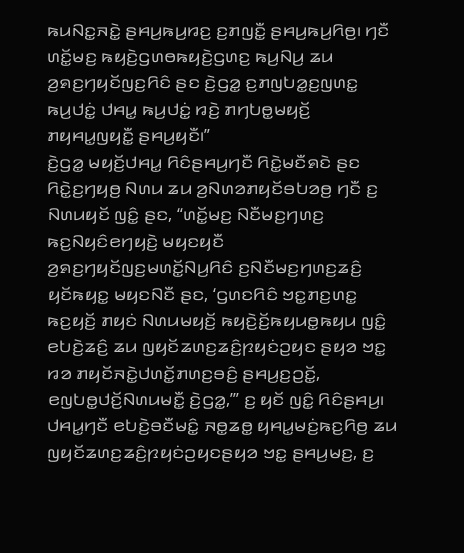ꤒꤣꤡꤢ꤭ꤏꤢꤧ꤭ ꤔꤌꤣ꤬ꤒꤣ꤬ꤙꤢ꤬ ꤢ꤬ꤊꤜꤢꤪ꤭ ꤔꤌꤣ꤬ꤒꤣ꤬ꤖꤥ꤬꤯ ꤚꤢꤪ ꤛꤢꤩ꤭ꤗꤢ꤬ ꤒꤟꤢꤧ꤬ꤞꤛꤥꤒꤟꤢꤧ꤬ꤞꤛꤢ꤬ ꤒꤣ꤬ꤡꤣ꤬ ꤘꤣ ꤤ꤬ꤎꤢ꤬ꤚꤟꤢꤩꤜꤢ꤬ꤖꤢꤨ ꤔꤢ ꤢꤧ꤬ꤞꤤ꤭ ꤢ꤬ꤊꤜꤝꤤ꤭ꤢ꤬ꤜꤛꤢ꤭ ꤒꤣ꤬ꤓꤢꤦ꤭ ꤓꤌꤣ꤭ ꤒꤣ꤬ꤓꤢꤦ꤭ ꤙꤢꤧ꤬ ꤊꤚꤝꤥ꤭ꤗꤟꤢꤩ꤬ ꤊꤟꤌꤣ꤭ꤜꤟꤢꤪ꤭ ꤔꤌꤣ꤬ꤟꤢꤪ꤯”
ꤢꤧ꤬ꤞꤤ꤭ ꤗꤟꤢꤩ꤬ꤓꤌꤣ꤭ ꤖꤢꤨꤔꤌꤣ꤬ꤚꤢꤪ ꤖꤢꤧ꤭ꤗꤢꤪꤎꤢꤧ ꤔꤢ ꤖꤢꤧ꤭ꤢ꤬ꤚꤟꤥ꤬ ꤡꤛꤣ ꤘꤣ ꤤ꤬ꤡꤛꤤꤊꤟꤢꤩꤋꤝꤤꤥ꤬ ꤚꤢꤪ ꤢ꤬ ꤡꤛꤣꤟꤢꤩ ꤜꤢꤨ꤭ ꤔꤢ, “ꤛꤢꤩ꤭ꤗꤢ꤬ ꤡꤢꤪꤗꤢ꤬ꤚꤛꤢ꤬ ꤒꤢ꤬ꤡꤟꤢꤨꤕꤚꤟꤢꤧ꤬ ꤗꤟꤢꤟꤢꤪ ꤤ꤬ꤎꤢ꤬ꤚꤟꤢꤩꤜꤢ꤬ꤗꤛꤢꤩ꤭ꤡꤣ꤬ꤖꤢꤨ ꤢ꤬ꤡꤢꤪꤗꤢ꤬ꤚꤛꤢ꤬ꤘꤢꤨ꤬ ꤟꤢꤩꤒꤟꤢ꤭ ꤗꤟꤢꤡꤢꤪ ꤔꤢ, ‘ꤞꤛꤢꤖꤢꤨ ꤠꤢ꤭ꤊꤢ꤬ꤛꤢ꤭ ꤒꤢ꤬ꤟꤢꤩ꤬ ꤊꤟꤢꤦ ꤡꤛꤣꤗꤟꤢꤩ꤬ ꤒꤟꤢꤧ꤬ꤢꤩ꤬ꤒꤟꤣꤥ꤭ꤒꤟꤣ ꤜꤢꤨ꤭ ꤕꤝꤢꤧ꤬ꤘꤢꤨ꤬ ꤘꤣ ꤜꤟꤢꤩꤘꤛꤢ꤬ꤘꤢꤨ꤬ꤐꤟꤢꤦꤑꤟꤢ ꤔꤟꤤ ꤠꤢ꤭ ꤙꤤ ꤊꤟꤢꤩꤏꤢꤧ꤭ꤓꤛꤢꤩ꤭ꤊꤛꤢ꤬ꤋꤢꤨ꤬ ꤔꤌꤣ꤬ꤢ꤬ꤑꤢꤩ꤭, ꤕꤜꤝꤥ꤭ꤓꤢꤩ꤬ꤡꤛꤣꤗꤢꤪ꤭ ꤢꤧ꤬ꤞꤤ꤭,’” ꤢ꤬ ꤟꤢꤩ ꤜꤢꤨ꤭ ꤖꤢꤨꤔꤌꤣ꤬꤯
ꤓꤌꤣ꤭ꤚꤢꤪ ꤕꤝꤢꤧ꤬ꤋꤢꤪꤗꤢꤨ꤭ ꤏꤥ꤭ꤘꤥ꤭ ꤟꤌꤣ꤭ꤗꤢꤦ꤬ꤒꤢ꤬ꤖꤥ꤬ ꤘꤣ ꤜꤟꤢꤩꤘꤛꤢ꤬ꤘꤢꤨ꤬ꤐꤟꤢꤦꤑꤟꤢꤔꤟꤤ ꤠꤢ꤭ ꤔꤌꤣ꤬ꤗꤢ꤬, ꤢ꤬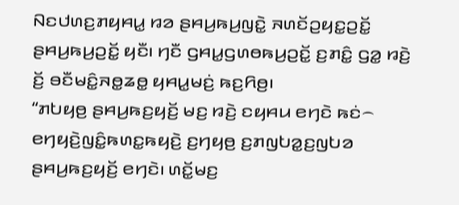ꤡꤢꤓꤛꤢ꤬ꤊꤟꤌꤣ꤭ ꤙꤤ ꤔꤌꤣ꤬ꤒꤣ꤬ꤜꤢꤧ꤭ ꤏꤛꤢꤩꤑꤟꤢ꤭ꤑꤢꤩ꤭ ꤔꤌꤣ꤬ꤒꤣ꤬ꤑꤢꤩ꤭ ꤟꤢꤪ꤯ ꤚꤢꤪ ꤞꤌꤣ꤭ꤞꤛꤥꤒꤣ꤬ꤑꤢꤩ꤭ ꤢ꤬ꤊꤢꤨ꤭ ꤞꤤ꤭ ꤙꤢꤧ꤬ ꤢꤩ꤬ ꤋꤢꤪꤗꤢꤨ꤭ꤏꤥ꤭ꤘꤥ꤭ ꤟꤌꤣ꤭ꤗꤢꤦ꤬ ꤒꤢ꤬ꤖꤥ꤬꤯
“ꤊꤝꤟꤥ꤬ ꤔꤌꤣ꤬ꤒꤢ꤬ꤟꤢꤩ꤬ ꤗꤢ꤬ ꤙꤢꤧ꤬ ꤢꤟꤌꤣ ꤕꤚꤢꤧ ꤒꤢꤦ꤮ ꤕꤚꤟꤢꤧ꤬ꤜꤢꤨ꤭ꤒꤛꤢ꤭ꤒꤟꤢꤧ꤬ ꤢ꤬ꤚꤟꤥ꤬ ꤢ꤬ꤊꤜꤝꤤ꤭ꤢ꤬ꤜꤝꤤ ꤔꤌꤣ꤬ꤒꤢ꤬ꤟꤢꤩ꤬ ꤕꤚꤢꤧ꤯ ꤛꤢꤩ꤭ꤗꤢ꤬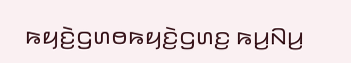ꤒꤟꤢꤧ꤬ꤞꤛꤥꤒꤟꤢꤧ꤬ꤞꤛꤢ꤬ ꤒꤣ꤬ꤡꤣ꤬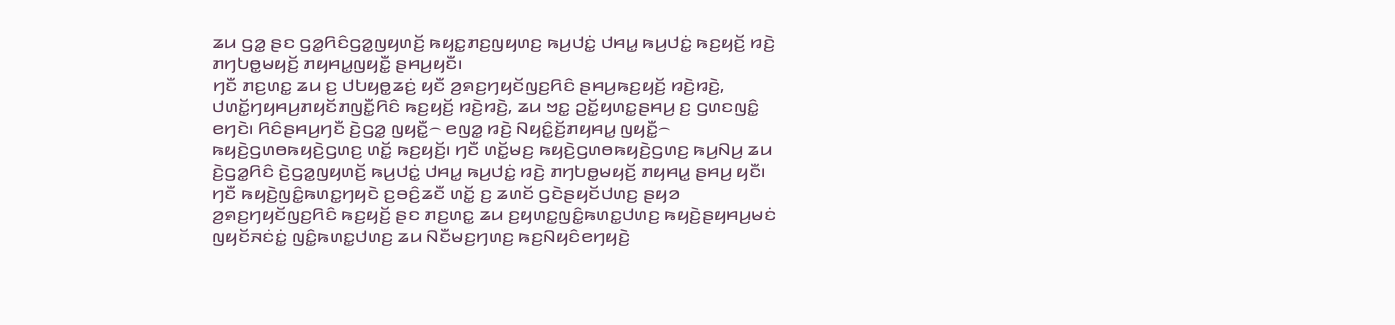ꤘꤣ ꤞꤤ꤭ ꤔꤢ ꤞꤤ꤭ꤖꤢꤨꤞꤤ꤭ꤜꤟꤛꤢꤩ꤬ ꤒꤟꤢ꤭ꤊꤢ꤬ꤜꤟꤛꤢ꤬ ꤒꤣ꤬ꤓꤢꤦ꤭ ꤓꤌꤣ꤭ ꤒꤣ꤬ꤓꤢꤦ꤭ ꤒꤢ꤬ꤟꤢꤩ꤬ ꤙꤢꤧ꤬ ꤊꤚꤝꤥ꤭ꤗꤟꤢꤩ꤬ ꤊꤟꤌꤣ꤭ꤜꤟꤢꤪ꤭ ꤔꤌꤣ꤬ꤟꤢꤪ꤯
ꤚꤢꤪ ꤊꤢ꤬ꤛꤢ꤭ ꤘꤣ ꤢ꤬ ꤓꤝꤟꤥ꤭ꤘꤢꤦ꤬ ꤟꤢꤪ ꤤ꤬ꤎꤢ꤬ꤚꤟꤢꤩꤜꤢ꤬ꤖꤢꤨ ꤔꤌꤣ꤬ꤒꤢ꤬ꤟꤢꤩ꤬ ꤙꤢꤧ꤬ꤙꤢꤧ꤬, ꤓꤛꤢꤩ꤭ꤚꤟꤌꤣ꤬ꤊꤟꤢꤩꤊꤜꤢꤪ꤭ꤖꤢꤨ ꤒꤢ꤬ꤟꤢꤩ꤬ ꤙꤢꤧ꤬ꤙꤢꤧ꤬, ꤘꤣ ꤠꤢ꤭ ꤑꤢꤩ꤭ꤟꤛꤢ꤭ꤔꤌꤣ꤬ ꤢ꤬ ꤞꤛꤢꤜꤢꤨ꤭ ꤕꤚꤢꤧ꤯ ꤖꤢꤨꤔꤌꤣ꤬ꤚꤢꤪ ꤢꤧ꤬ꤞꤤ꤭ ꤜꤟꤢꤪ꤭꤮ ꤕꤜꤤ꤭ ꤙꤢꤧ꤬ ꤡꤟꤢꤨ꤭ꤢꤩ꤬ꤊꤟꤌꤣ꤭ ꤜꤟꤢꤪ꤭꤮ ꤒꤟꤢꤧ꤬ꤞꤛꤥꤒꤟꤢꤧ꤬ꤞꤛꤢ꤬ ꤛꤢꤩ꤭ ꤒꤢ꤬ꤟꤢꤩ꤬꤯ ꤚꤢꤪ ꤛꤢꤩ꤭ꤗꤢ꤬ ꤒꤟꤢꤧ꤬ꤞꤛꤥꤒꤟꤢꤧ꤬ꤞꤛꤢ꤬ ꤒꤣ꤬ꤡꤣ꤬ ꤘꤣ ꤢꤧ꤬ꤞꤤ꤭ꤖꤢꤨ ꤢꤧ꤬ꤞꤤ꤭ꤜꤟꤛꤢꤩ꤬ ꤒꤣ꤬ꤓꤢꤦ꤭ ꤓꤌꤣ꤭ ꤒꤣ꤬ꤓꤢꤦ꤭ ꤙꤢꤧ꤬ ꤊꤚꤝꤥ꤭ꤗꤟꤢꤩ꤬ ꤊꤟꤌꤣ꤭ ꤔꤌꤣ꤬ ꤟꤢꤪ꤯
ꤚꤢꤪ ꤒꤟꤢꤧ꤬ꤜꤢꤨ꤭ꤒꤛꤢ꤭ꤚꤟꤢꤧ ꤢ꤬ꤋꤢꤨ꤬ꤘꤢꤪ ꤛꤢꤩ꤭ ꤢ꤬ ꤘꤛꤢꤩ ꤞꤢꤧꤔꤟꤢꤩꤓꤛꤢ꤬ ꤔꤟꤤ ꤤ꤬ꤎꤢ꤬ꤚꤟꤢꤩꤜꤢ꤬ꤖꤢꤨ ꤒꤢ꤬ꤟꤢꤩ꤬ ꤔꤢ ꤊꤢ꤬ꤛꤢ꤭ ꤘꤣ ꤢ꤬ꤟꤛꤢ꤭ꤜꤢꤨ꤭ꤒꤛꤢ꤭ꤓꤛꤢ꤬ ꤒꤟꤢꤧ꤬ꤔꤟꤌꤣ꤬ꤗꤢꤦ ꤜꤟꤢꤩꤏꤢꤦꤢꤦ꤭ ꤜꤢꤨ꤭ꤒꤛꤢ꤭ꤓꤛꤢ꤬ ꤘꤣ ꤡꤢꤪꤗꤢ꤬ꤚꤛꤢ꤬ ꤒꤢ꤬ꤡꤟꤢꤨꤕꤚꤟꤢꤧ꤬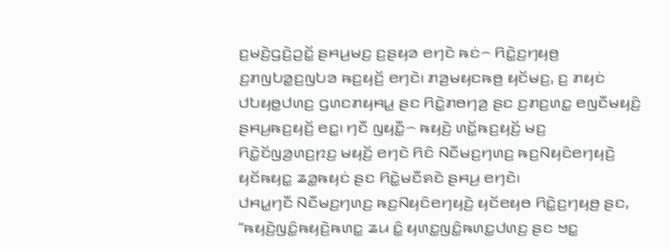ꤢ꤬ꤗꤢꤧ꤬ꤞꤢꤧ꤬ꤑꤢꤩ꤭ ꤔꤌꤣ꤬ꤗꤢ꤬ ꤢ꤬ꤔꤟꤤ ꤕꤚꤢꤧ ꤒꤢꤦ꤮ ꤖꤢꤧ꤭ꤢ꤬ꤚꤟꤥ꤬ ꤢ꤬ꤊꤜꤝꤤ꤭ꤢ꤬ꤜꤝꤤ ꤒꤢ꤬ꤟꤢꤩ꤬ ꤕꤚꤢꤧ꤯ ꤊꤤ꤬ꤗꤟꤢꤒꤥ꤬ ꤟꤢꤩꤗꤢ꤬, ꤢ꤬ ꤊꤟꤢꤦ ꤓꤝꤟꤥ꤭ꤓꤛꤢ꤬ ꤞꤛꤢꤊꤟꤌꤣ꤭ ꤔꤢ ꤖꤢꤧ꤭ꤊꤥꤚꤤ꤬ ꤔꤢ ꤢ꤬ꤊꤢ꤬ꤛꤢ꤭ ꤕꤜꤢꤪꤗꤟꤢꤨ꤬ ꤔꤌꤣ꤬ꤒꤢ꤬ꤟꤢꤩ꤬ ꤕꤢ꤭꤯ ꤚꤢꤪ ꤜꤟꤢꤪ꤭꤮ ꤒꤟꤢꤧ꤬ ꤛꤢꤩ꤭ꤒꤢ꤬ꤟꤢꤩ꤬ ꤗꤢ꤬ ꤖꤢꤧ꤭ꤢꤩꤜꤤ꤬ꤛꤢ꤬ꤐꤢ꤬ ꤗꤟꤢꤩ꤬ ꤕꤚꤢꤧ ꤖꤢꤨ ꤡꤢꤪꤗꤢ꤬ꤚꤛꤢ꤬ ꤒꤢ꤬ꤡꤟꤢꤨꤕꤚꤟꤢꤧ꤬ ꤟꤢꤩꤒꤟꤢ꤭ ꤘꤤ꤭ꤒꤟꤢꤦ ꤔꤢ ꤖꤢꤧ꤭ꤗꤢꤪꤎꤢꤧ ꤔꤌꤣ꤬ ꤕꤚꤢꤧ꤯
ꤓꤌꤣ꤭ꤚꤢꤪ ꤡꤢꤪꤗꤢ꤬ꤚꤛꤢ꤬ ꤒꤢ꤬ꤡꤟꤢꤨꤕꤚꤟꤢꤧ꤬ ꤟꤢꤩꤕꤟꤥ ꤖꤢꤧ꤭ꤢ꤬ꤚꤟꤥ꤬ ꤔꤢ, “ꤒꤟꤢꤧ꤬ꤜꤢꤨ꤭ꤒꤟꤢꤧ꤬ꤒꤛꤢ꤭ ꤘꤣ ꤢꤨ꤭ ꤟꤛꤢ꤭ꤜꤢꤨ꤭ꤒꤛꤢ꤭ꤓꤛꤢ꤬ ꤔꤢ ꤠꤢ꤭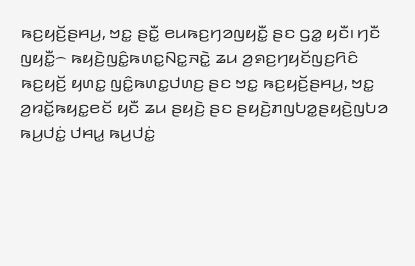ꤒꤢ꤬ꤟꤢꤩ꤬ꤔꤌꤣ꤬, ꤠꤢ꤭ ꤔꤢꤪ꤭ ꤕꤣꤒꤢ꤬ꤚꤤꤜꤟꤢꤪ꤭ ꤔꤢ ꤞꤤ꤭ ꤟꤢꤪ꤯ ꤚꤢꤪ ꤜꤟꤢꤪ꤭꤮ ꤒꤟꤢꤧ꤬ꤜꤢꤨ꤭ꤒꤛꤢ꤭ꤡꤢ꤭ꤏꤢꤧ꤭ ꤘꤣ ꤤ꤬ꤎꤢ꤬ꤚꤟꤢꤩꤜꤢ꤬ꤖꤢꤨ ꤒꤢ꤬ꤟꤢꤩ꤬ ꤟꤛꤢ꤭ ꤜꤢꤨ꤭ꤒꤛꤢ꤭ꤓꤛꤢ꤬ ꤔꤢ ꤠꤢ꤭ ꤒꤢ꤬ꤟꤢꤩ꤬ꤔꤌꤣ꤬, ꤠꤢ꤭ ꤤ꤬ꤙꤢꤩ꤭ꤒꤟꤢ꤭ꤕꤢꤩ ꤟꤢꤪ ꤘꤣ ꤔꤟꤢꤧ꤬ ꤔꤢ ꤔꤟꤢꤧ꤬ꤊꤜꤝꤤ꤭ꤔꤟꤢꤧ꤬ꤜꤝꤤ ꤒꤣ꤬ꤓꤢꤦ꤭ ꤓꤌꤣ꤭ ꤒꤣ꤬ꤓꤢꤦ꤭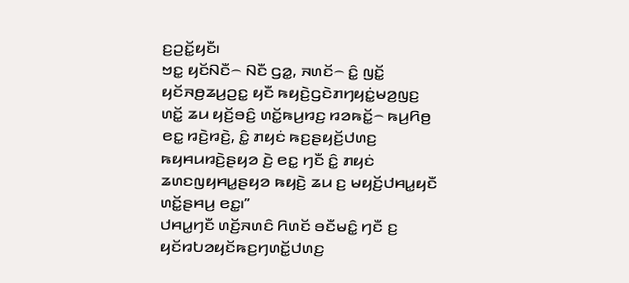ꤢ꤬ꤑꤢꤩ꤭ꤟꤢꤪ꤯
ꤠꤢ꤭ ꤟꤢꤩꤡꤢꤪ꤮ ꤡꤢꤪ ꤞꤤ꤭, ꤏꤛꤢꤩ꤮ ꤢꤨ꤭ ꤜꤢꤩ꤭ ꤟꤢꤩꤏꤥ꤬ꤘꤣ꤬ꤑꤢ꤭ ꤟꤢꤪ ꤒꤟꤢꤧ꤬ꤞꤢꤧꤊꤚꤟꤢꤦ꤭ꤗꤤ꤬ꤜꤢ꤬ ꤛꤢꤩ꤭ ꤘꤣ ꤟꤢꤩ꤬ꤋꤢꤨ꤬ ꤛꤢꤩ꤭ꤒꤣ꤬ꤙꤢ꤬ ꤙꤤꤒꤢꤩ꤭꤮ ꤒꤣ꤬ꤖꤥ꤬ ꤕꤢ꤭ ꤙꤢꤧ꤬ꤙꤢꤧ꤬, ꤢꤨ꤭ ꤊꤟꤢꤦ ꤒꤢ꤬ꤔꤟꤢꤩ꤬ꤓꤛꤢ꤬ ꤒꤟꤌꤣꤙꤢꤧ꤬ꤔꤟꤤ ꤢꤧ꤬ ꤕꤢ꤭ ꤚꤢꤪ ꤢꤨ꤭ ꤊꤟꤢꤦ ꤘꤛꤢꤜꤟꤌꤣ꤭ꤔꤟꤤ ꤒꤟꤢꤧ꤬ ꤘꤣ ꤢ꤬ ꤗꤟꤢꤩ꤬ꤓꤌꤣ꤭ꤟꤢꤪ ꤛꤢꤩ꤭ꤔꤌꤣ꤬ ꤕꤢ꤭꤯”
ꤓꤌꤣ꤭ꤚꤢꤪ ꤛꤢꤩ꤬ꤏꤛꤢꤨ ꤖꤛꤢꤩ ꤋꤢꤪꤗꤢꤨ꤭ ꤚꤢꤪ ꤢ꤬ ꤟꤢꤩꤙꤝꤤꤟꤢꤩꤒꤢ꤬ꤚꤛꤢꤩ꤭ꤓꤛꤢ꤬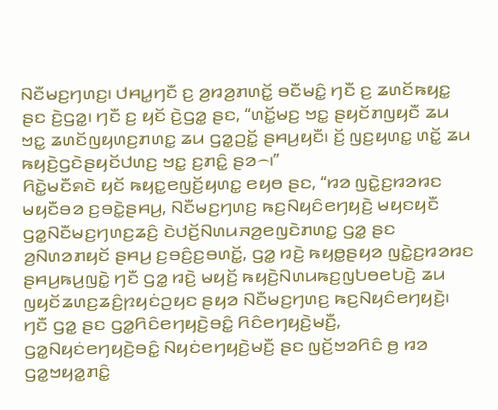ꤡꤢꤪꤗꤢ꤬ꤚꤛꤢ꤬꤯ ꤓꤌꤣ꤭ꤚꤢꤪ ꤢ꤬ ꤤ꤬ꤙꤤ꤬ꤊꤛꤢꤩ꤭ ꤋꤢꤪꤗꤢꤨ꤭ ꤚꤢꤪ ꤢ꤬ ꤘꤛꤢꤩꤒꤟꤢ꤭ ꤔꤢ ꤢꤧ꤬ꤞꤤ꤭꤯ ꤚꤢꤪ ꤢ꤬ ꤟꤢꤩ ꤢꤧ꤬ꤞꤤ꤭ ꤔꤢ, “ꤛꤢꤩ꤭ꤗꤢ꤬ ꤠꤢ꤭ ꤔꤟꤢꤩꤊꤜꤟꤢꤪ ꤘꤣ ꤠꤢ꤭ ꤘꤛꤢꤩꤜꤟꤛꤢ꤬ꤊꤛꤢ꤭ ꤘꤣ ꤞꤤ꤭ꤑꤢꤩ꤭ ꤔꤌꤣ꤬ꤟꤢꤪ꤯ ꤢꤩ꤬ ꤜꤢ꤬ꤟꤛꤢ꤭ ꤛꤢꤩ꤭ ꤘꤣ ꤒꤟꤢꤧ꤬ꤞꤢꤧꤔꤟꤢꤩꤓꤛꤢ꤬ ꤠꤢ꤭ ꤢ꤬ꤊꤢꤨ꤭ ꤔꤤ꤮꤯”
ꤖꤢꤧ꤭ꤗꤢꤪꤎꤢꤧ ꤟꤢꤩ ꤒꤟꤢ꤭ꤕꤜꤢꤩ꤬ꤟꤛꤢ꤭ ꤕꤟꤥ ꤔꤢ, “ꤙꤤ ꤜꤢꤧ꤭ꤢ꤬ꤙꤤꤙꤢ ꤗꤟꤢꤪꤋꤤ ꤢ꤬ꤋꤢꤧ꤭ꤔꤌꤣ꤬, ꤡꤢꤪꤗꤢ꤬ꤚꤛꤢ꤬ ꤒꤢ꤬ꤡꤟꤢꤨꤕꤚꤟꤢꤧ꤬ ꤗꤟꤢꤟꤢꤪ ꤞꤤ꤭ꤡꤢꤪꤗꤢ꤬ꤚꤛꤢ꤬ꤘꤢꤨ꤬ ꤢꤧꤓꤢꤩ꤬ꤡꤛꤣꤏꤤ꤬ꤕꤜꤢꤧꤊꤛꤢ꤭ ꤞꤤ꤭ ꤔꤢ ꤤ꤬ꤡꤛꤤꤊꤟꤢꤩ ꤔꤌꤣ꤬ ꤢ꤬ꤋꤢꤨ꤬ꤢ꤬ꤋꤛꤢꤩ꤭, ꤞꤤ꤭ ꤙꤢꤧ꤬ ꤒꤟꤥ꤭ꤔꤟꤤ ꤜꤢꤧ꤭ꤢ꤬ꤙꤤꤙꤢ ꤔꤌꤣ꤬ꤒꤣ꤬ꤜꤢꤧ꤭ ꤚꤢꤪ ꤞꤤ꤭ ꤙꤢꤧ꤬ ꤗꤟꤢꤩ꤬ ꤒꤟꤢꤧ꤬ꤡꤛꤣꤒꤢ꤬ꤜꤝꤥꤕꤝꤢꤧ꤬ ꤘꤣ ꤜꤟꤢꤩꤘꤛꤢ꤬ꤘꤢꤨ꤬ꤐꤟꤢꤦꤑꤟꤢ ꤔꤟꤤ ꤡꤢꤪꤗꤢ꤬ꤚꤛꤢ꤬ ꤒꤢ꤬ꤡꤟꤢꤨꤕꤚꤟꤢꤧ꤬꤯
ꤚꤢꤪ ꤞꤤ꤭ ꤔꤢ ꤞꤤ꤭ꤖꤢꤨꤕꤚꤟꤢꤧ꤬ꤋꤢꤨ꤭ ꤖꤢꤨꤕꤚꤟꤢꤧ꤬ꤗꤢꤪ꤬, ꤞꤤ꤭ꤡꤟꤢꤦꤕꤚꤟꤢꤧ꤬ꤋꤢꤨ꤭ ꤡꤟꤢꤦꤕꤚꤟꤢꤧ꤬ꤗꤢꤪ꤬ ꤔꤢ ꤜꤢꤩ꤬ꤠꤤꤖꤢꤨ ꤥ꤬ ꤙꤤ ꤞꤤ꤭ꤠꤟꤤ꤭ꤊꤢꤨ꤭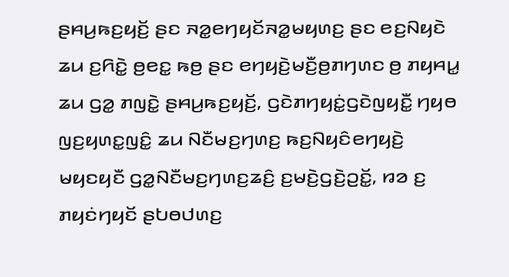ꤔꤌꤣ꤬ꤒꤢ꤬ꤟꤢꤩ꤬ ꤔꤢ ꤏꤤ꤭ꤕꤚꤟꤢꤩꤏꤤ꤭ꤗꤟꤛꤢ꤬ ꤔꤢ ꤕꤢ꤬ꤡꤟꤢꤧ ꤘꤣ ꤢ꤬ꤖꤢꤧ꤭ ꤥ꤬ꤕꤢ꤭ ꤒꤥ꤬ ꤔꤢ ꤕꤚꤟꤢꤧ꤬ꤗꤢꤪ꤬ꤥ꤬ꤊꤚꤛꤢ ꤥ꤬ ꤊꤟꤌꤣ꤭ ꤘꤣ ꤞꤤ꤭ ꤊꤜꤢꤧ꤭ ꤔꤌꤣ꤬ꤒꤢ꤬ꤟꤢꤩ꤬, ꤞꤢꤧꤊꤚꤟꤢꤦ꤭ꤞꤢꤧꤜꤟꤢꤪ꤭ ꤚꤟꤥ ꤜꤢ꤬ꤟꤛꤢ꤭ꤜꤢꤨ꤭ ꤘꤣ ꤡꤢꤪꤗꤢ꤬ꤚꤛꤢ꤬ ꤒꤢ꤬ꤡꤟꤢꤨꤕꤚꤟꤢꤧ꤬ ꤗꤟꤢꤟꤢꤪ ꤞꤤ꤭ꤡꤢꤪꤗꤢ꤬ꤚꤛꤢ꤬ꤘꤢꤨ꤬ ꤢ꤬ꤗꤢꤧ꤬ꤞꤢꤧ꤬ꤑꤢꤩ꤭, ꤙꤤ ꤢ꤬ ꤊꤟꤢꤦꤚꤟꤢꤩ ꤔꤝꤥꤓꤛꤢ꤬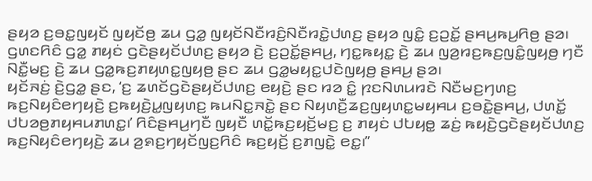ꤔꤟꤤ ꤢ꤬ꤋꤢ꤭ꤜꤟꤢꤩ ꤜꤟꤢꤩꤥ꤬ ꤘꤣ ꤞꤤ꤭ ꤜꤟꤢꤩꤡꤢꤪꤙꤢꤨ꤬ꤡꤢꤪꤙꤢꤧ꤭ꤓꤛꤢ꤬ ꤔꤟꤤ ꤜꤢꤨ꤭ ꤢ꤬ꤑꤢꤩ꤭ ꤔꤌꤣ꤬ꤒꤣ꤬ꤖꤥ꤬ ꤔꤤ꤯
ꤞꤛꤢꤖꤢꤨ ꤞꤤ꤭ ꤊꤟꤢꤦ ꤞꤢꤧꤔꤟꤢꤩꤓꤛꤢ꤬ ꤔꤟꤤ ꤢꤧ꤬ ꤢ꤬ꤑꤢꤩ꤭ꤔꤌꤣ꤬, ꤚꤢ꤭ꤒꤟꤢ꤭ ꤢꤧ꤬ ꤘꤣ ꤜꤤ꤬ꤙꤢ꤬ꤒꤢ꤬ꤜꤢꤨ꤭ꤜꤟꤥ꤬ ꤚꤢꤪ ꤡꤢꤪ꤭ꤗꤢ꤬ ꤢꤧ꤬ ꤘꤣ ꤞꤤ꤭ꤒꤢ꤬ꤊꤟꤛꤢ꤭ꤜꤟꤥ꤬ ꤔꤢ ꤘꤣ ꤞꤤ꤭ꤗꤟꤢ꤭ꤓꤢꤧꤜꤟꤥ꤬ ꤔꤌꤣ꤬ ꤔꤤ꤯
ꤟꤢꤩꤏꤢꤦ꤬ ꤢꤧ꤬ꤞꤤ꤭ ꤔꤢ, ‘ꤢ꤬ ꤘꤛꤢꤩꤞꤢꤧꤔꤟꤢꤩꤓꤛꤢ꤬ ꤕꤟꤢꤧ꤬ ꤔꤢ ꤙꤤ ꤢꤨ꤭ ꤐꤢꤡꤛꤣꤙꤢꤧ ꤡꤢꤪꤗꤢ꤬ꤚꤛꤢ꤬ ꤒꤢ꤬ꤡꤟꤢꤨꤕꤚꤟꤢꤧ꤬ ꤢ꤬ꤒꤟꤢꤧ꤬ꤣ꤭ꤜꤟꤛꤢ꤬ ꤒꤣꤡꤢ꤭ꤏꤢꤧ꤭ ꤔꤢ ꤡꤟꤛꤢꤪ꤬ꤘꤢ꤬ꤜꤟꤛꤢ꤭ꤗꤟꤌꤣ ꤢ꤬ꤋꤢꤧ꤭ꤔꤌꤣ꤬, ꤓꤛꤢꤩ꤭ ꤓꤝꤤꤥ꤬ꤊꤟꤌꤣꤊꤛꤢ꤭꤯’ ꤖꤢꤨꤔꤌꤣ꤬ꤚꤢꤪ ꤜꤟꤢꤪ ꤛꤢꤩ꤭ꤒꤢ꤬ꤟꤢꤩ꤬ꤗꤢ꤬ ꤢ꤬ ꤊꤟꤢꤦ ꤓꤝꤟꤥ꤭ ꤘꤢꤦ꤬ ꤒꤟꤢꤧ꤬ꤞꤢꤧꤔꤟꤢꤩꤓꤛꤢ꤬ ꤒꤢ꤬ꤡꤟꤢꤨꤕꤚꤟꤢꤧ꤬ ꤘꤣ ꤤ꤬ꤎꤢ꤬ꤚꤟꤢꤩꤜꤢ꤬ꤖꤢꤨ ꤒꤢ꤬ꤟꤢꤩ꤬ ꤢ꤬ꤊꤜꤢꤧ꤭ ꤕꤢ꤭꤯”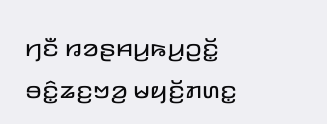ꤚꤢꤪ ꤙꤤꤔꤌꤣ꤬ꤒꤣ꤬ꤑꤢꤩ꤭ ꤋꤢꤨ꤭ꤘꤢ꤬ꤠꤤ꤬ ꤗꤟꤢꤩ꤬ꤊꤛꤢ꤭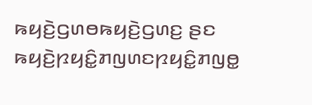ꤒꤟꤢꤧ꤬ꤞꤛꤥꤒꤟꤢꤧ꤬ꤞꤛꤢ꤬ ꤔꤢ ꤒꤟꤢꤧ꤬ꤐꤟꤢꤨ꤭ꤊꤜꤛꤢꤐꤟꤢꤨ꤭ꤊꤜꤥ꤭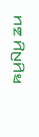ꤒꤣ꤬ꤡꤣ꤬ ꤘꤣ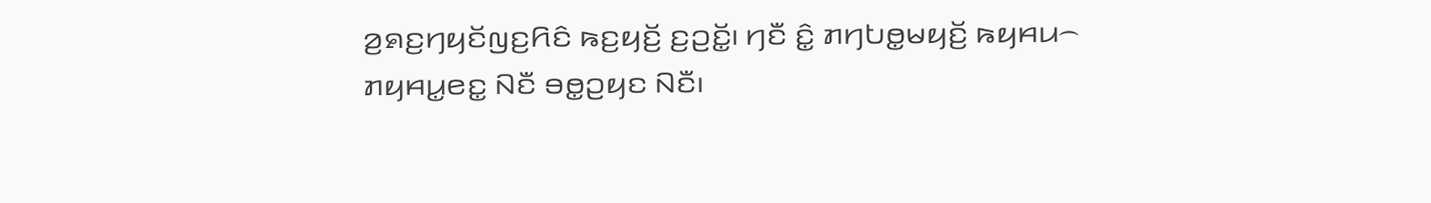ꤤ꤬ꤎꤢ꤬ꤚꤟꤢꤩꤜꤢ꤬ꤖꤢꤨ ꤒꤢ꤬ꤟꤢꤩ꤬ ꤢ꤬ꤑꤢꤩ꤭꤯ ꤚꤢꤪ ꤢꤨ꤭ ꤊꤚꤝꤥ꤭ꤗꤟꤢꤩ꤬ ꤒꤟꤌꤣ꤮ ꤊꤟꤌꤣ꤭ꤕꤢ꤭ ꤡꤢꤪ ꤋꤥ꤭ꤑꤟꤢ ꤡꤢꤪ꤯